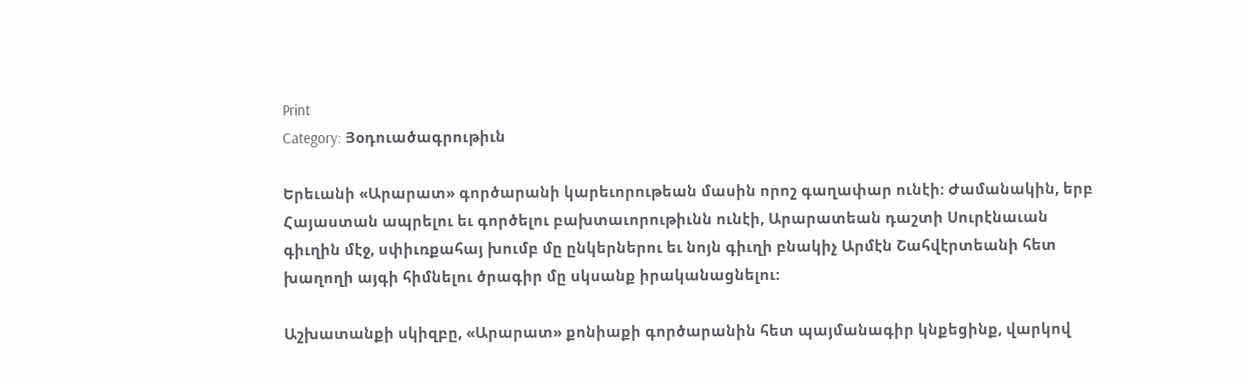Print
Category: Յօդուածագրութիւն

Երեւանի «Արարատ» գործարանի կարեւորութեան մասին որոշ գաղափար ունէի: Ժամանակին, երբ Հայաստան ապրելու եւ գործելու բախտաւորութիւնն ունէի, Արարատեան դաշտի Սուրէնաւան գիւղին մէջ, սփիւռքահայ խումբ մը ընկերներու եւ նոյն գիւղի բնակիչ Արմէն Շահվէրտեանի հետ խաղողի այգի հիմնելու ծրագիր մը սկսանք իրականացնելու:

Աշխատանքի սկիզբը, «Արարատ» քոնիաքի գործարանին հետ պայմանագիր կնքեցինք, վարկով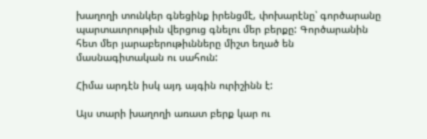խաղողի տունկեր գնեցինք իրենցմէ, փոխարէնը՝ գործարանը պարտաւորութիւն վերցուց գնելու մեր բերքը: Գործարանին հետ մեր յարաբերութիւնները միշտ եղած են մասնագիտական ու սահուն:

Հիմա արդէն իսկ այդ այգին ուրիշինն է:

Այս տարի խաղողի առատ բերք կար ու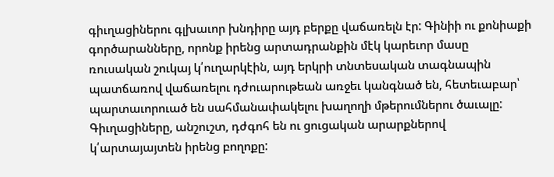գիւղացիներու գլխաւոր խնդիրը այդ բերքը վաճառելն էր: Գինիի ու քոնիաքի գործարանները, որոնք իրենց արտադրանքին մէկ կարեւոր մասը ռուսական շուկայ կ՛ուղարկէին, այդ երկրի տնտեսական տագնապին պատճառով վաճառելու դժուարութեան առջեւ կանգնած են, հետեւաբար՝ պարտաւորուած են սահմանափակելու խաղողի մթերումներու ծաւալը: Գիւղացիները, անշուշտ, դժգոհ են ու ցուցական արարքներով կ՛արտայայտեն իրենց բողոքը: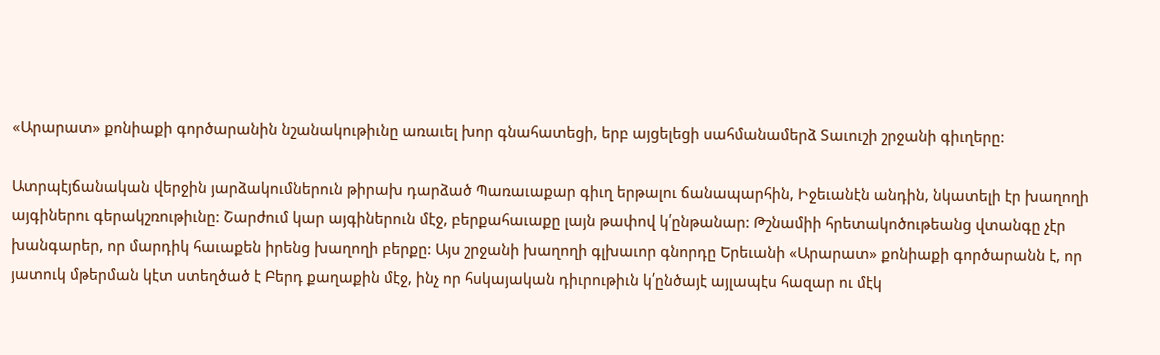«Արարատ» քոնիաքի գործարանին նշանակութիւնը առաւել խոր գնահատեցի, երբ այցելեցի սահմանամերձ Տաւուշի շրջանի գիւղերը:

Ատրպէյճանական վերջին յարձակումներուն թիրախ դարձած Պառաւաքար գիւղ երթալու ճանապարհին, Իջեւանէն անդին, նկատելի էր խաղողի այգիներու գերակշռութիւնը: Շարժում կար այգիներուն մէջ, բերքահաւաքը լայն թափով կ՛ընթանար: Թշնամիի հրետակոծութեանց վտանգը չէր խանգարեր, որ մարդիկ հաւաքեն իրենց խաղողի բերքը: Այս շրջանի խաղողի գլխաւոր գնորդը Երեւանի «Արարատ» քոնիաքի գործարանն է, որ յատուկ մթերման կէտ ստեղծած է Բերդ քաղաքին մէջ, ինչ որ հսկայական դիւրութիւն կ՛ընծայէ այլապէս հազար ու մէկ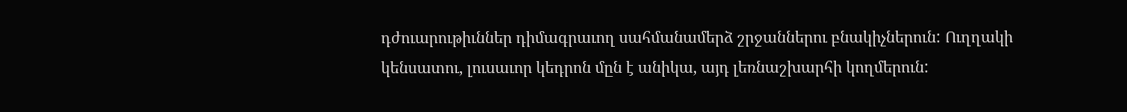դժուարութիւններ դիմագրաւող սահմանամերձ շրջաններու բնակիչներուն: Ուղղակի կենսատու, լուսաւոր կեդրոն մըն է անիկա, այդ լեռնաշխարհի կողմերուն: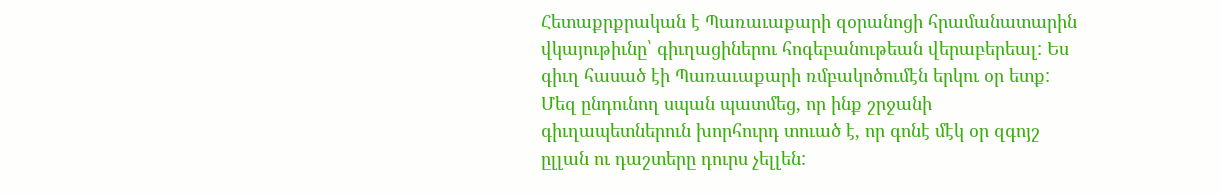Հետաքրքրական է Պառաւաքարի զօրանոցի հրամանատարին վկայութիւնը՝ գիւղացիներու հոգեբանութեան վերաբերեալ: Ես գիւղ հասած էի Պառաւաքարի ռմբակոծումէն երկու օր ետք: Մեզ ընդունող սպան պատմեց, որ ինք շրջանի գիւղապետներուն խորհուրդ տուած է, որ գոնէ մէկ օր զգոյշ ըլլան ու դաշտերը դուրս չելլեն: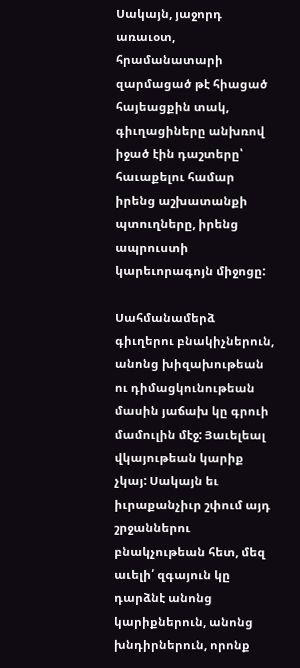Սակայն, յաջորդ առաւօտ, հրամանատարի զարմացած թէ հիացած հայեացքին տակ, գիւղացիները անխռով իջած էին դաշտերը՝ հաւաքելու համար իրենց աշխատանքի պտուղները, իրենց ապրուստի կարեւորագոյն միջոցը:

Սահմանամերձ գիւղերու բնակիչներուն, անոնց խիզախութեան ու դիմացկունութեան մասին յաճախ կը գրուի մամուլին մէջ: Յաւելեալ վկայութեան կարիք չկայ: Սակայն եւ իւրաքանչիւր շփում այդ շրջաններու բնակչութեան հետ, մեզ աւելի՛ զգայուն կը դարձնէ անոնց կարիքներուն, անոնց խնդիրներուն, որոնք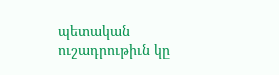պետական ուշադրութիւն կը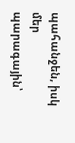պահանջեն, իսկ մեր պարագային՝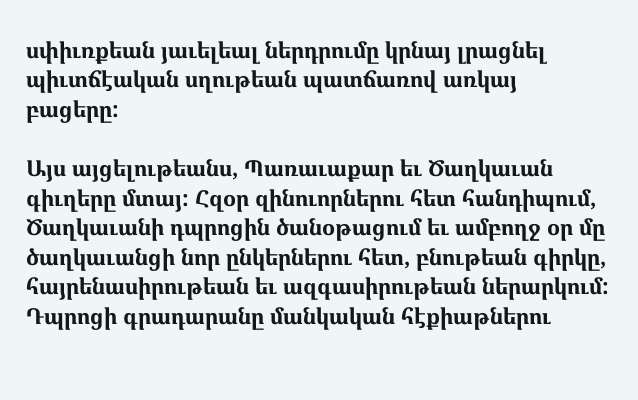սփիւռքեան յաւելեալ ներդրումը կրնայ լրացնել պիւտճէական սղութեան պատճառով առկայ բացերը:

Այս այցելութեանս, Պառաւաքար եւ Ծաղկաւան գիւղերը մտայ: Հզօր զինուորներու հետ հանդիպում, Ծաղկաւանի դպրոցին ծանօթացում եւ ամբողջ օր մը ծաղկաւանցի նոր ընկերներու հետ, բնութեան գիրկը, հայրենասիրութեան եւ ազգասիրութեան ներարկում: Դպրոցի գրադարանը մանկական հէքիաթներու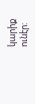կարիք ունէր: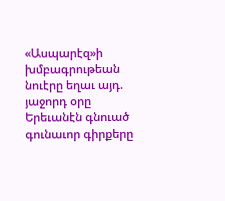«Ասպարէզ»ի խմբագրութեան նուէրը եղաւ այդ. յաջորդ օրը Երեւանէն գնուած գունաւոր գիրքերը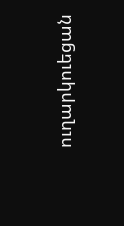ուղարկուեցան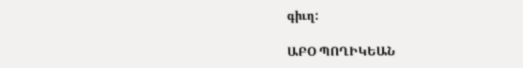գիւղ:

ԱԲՕ ՊՈՂԻԿԵԱՆ